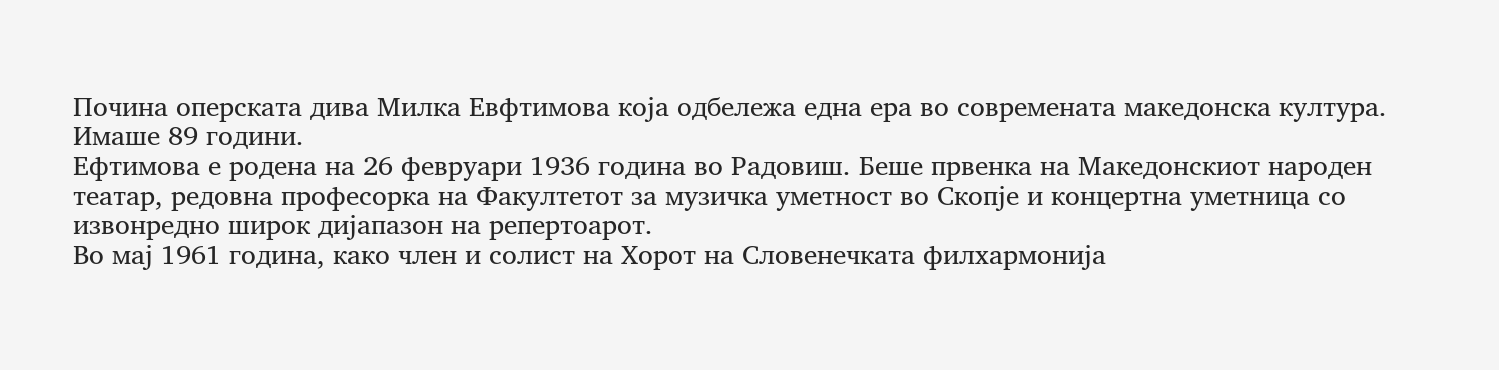Почина оперскaта дива Милка Евфтимова која одбележа една ера во современата македонска култура. Имаше 89 години.
Ефтимова е родена на 26 февруари 1936 година во Радовиш. Беше првенка на Македонскиот народен театар, редовна професорка на Факултетот за музичка уметност во Скопје и концертна уметница со извонредно широк дијапазон на репертоарот.
Во мај 1961 година, како член и солист на Хорот на Словенечката филхармонија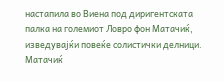настапила во Виена под диригентската палка на големиот Ловро фон Матачиќ, изведувајќи повеќе солистички делници. Матачиќ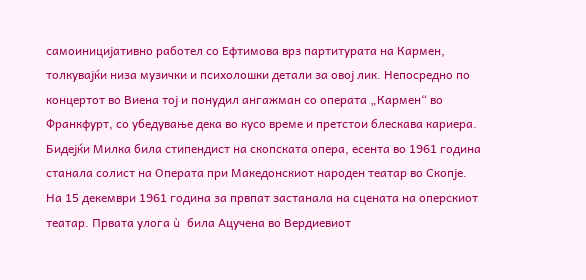самоиницијативно работел со Ефтимова врз партитурата на Кармен, толкувајќи низа музички и психолошки детали за овој лик. Непосредно по концертот во Виена тој и понудил ангажман со операта „Кармен“ во Франкфурт, со убедување дека во кусо време и претстои блескава кариера. Бидејќи Милка била стипендист на скопската опера, есента во 1961 година станала солист на Операта при Македонскиот народен театар во Скопје.
На 15 декември 1961 година за првпат застанала на сцената на оперскиот театар. Првата улога ù била Ацучена во Вердиевиот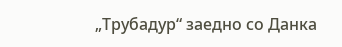„Трубадур“ заедно со Данка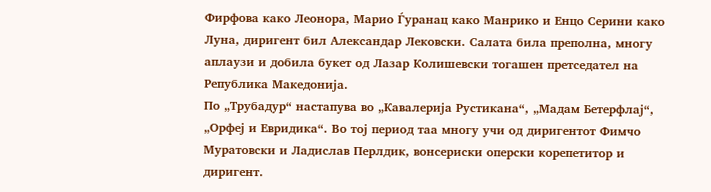Фирфова како Леонора, Марио Ѓуранац како Манрико и Енцо Серини како Луна, диригент бил Александар Лековски. Салата била преполна, многу аплаузи и добила букет од Лазар Колишевски тогашен претседател на Република Македонија.
По „Трубадур“ настапува во „Кавалерија Рустикана“, „Мадам Бетерфлај“, „Орфеј и Евридика“. Во тој период таа многу учи од диригентот Фимчо Муратовски и Ладислав Перлдик, вонсериски оперски корепетитор и диригент.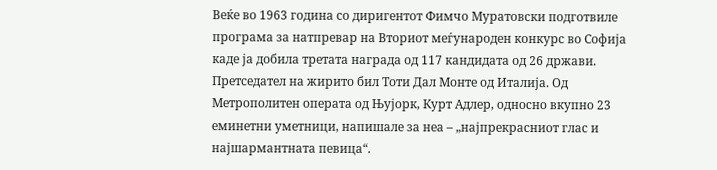Веќе во 1963 година со диригентот Фимчо Муратовски подготвиле програма за натпревар на Вториот меѓународен конкурс во Софија каде ја добила третата награда од 117 кандидата од 26 држави. Претседател на жирито бил Тоти Дал Монте од Италија. Од Метрополитен операта од Њујорк, Курт Адлер, односно вкупно 23 еминетни уметници, напишале за неа – „најпрекрасниот глас и најшармантната певица“.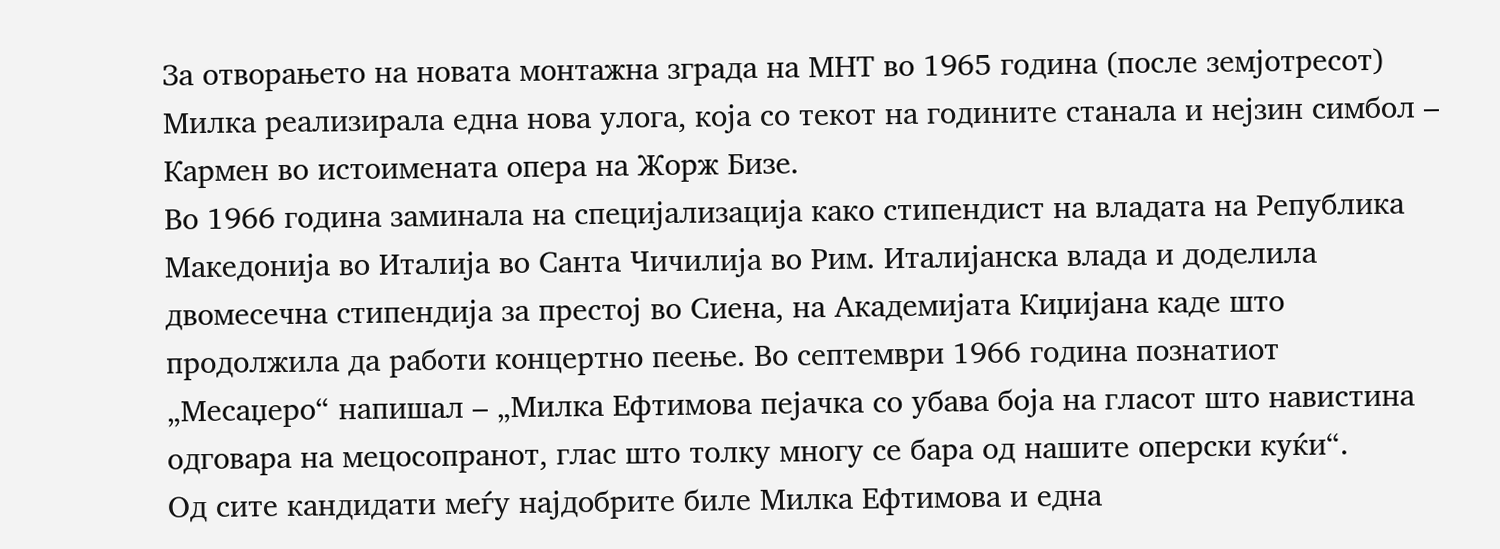За отворањето на новата монтажна зграда на МНТ во 1965 година (после земјотресот) Милка реализирала една нова улога, која со текот на годините станала и нејзин симбол – Кармен во истоимената опера на Жорж Бизе.
Во 1966 година заминала на специјализација како стипендист на владата на Република Македонија во Италија во Санта Чичилија во Рим. Италијанска влада и доделила двомесечна стипендија за престој во Сиена, на Академијата Киџијана каде што продолжила да работи концертно пеење. Во септември 1966 година познатиот „Месаџеро“ напишал – „Милка Ефтимова пејачка со убава боја на гласот што навистина одговара на мецосопранот, глас што толку многу се бара од нашите оперски куќи“.
Од сите кандидати меѓу најдобрите биле Милка Ефтимова и една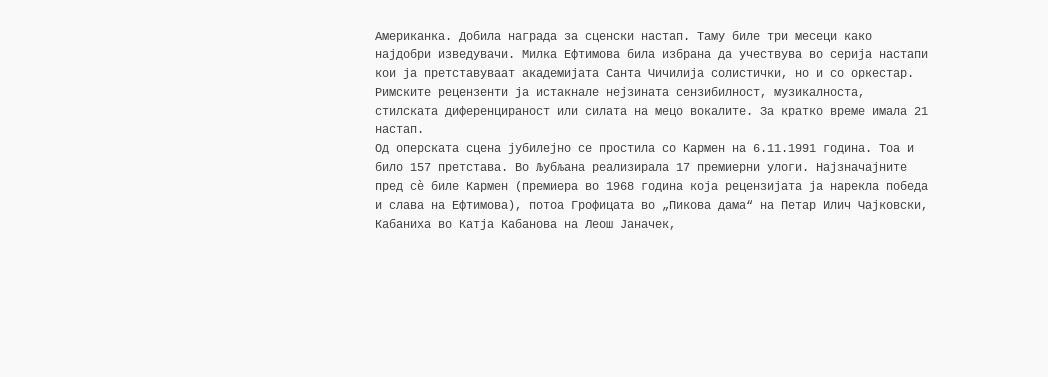Американка. Добила награда за сценски настап. Таму биле три месеци како најдобри изведувачи. Милка Ефтимова била избрана да учествува во серија настапи кои ја претставуваат академијата Санта Чичилија солистички, но и со оркестар. Римските рецензенти ја истакнале нејзината сензибилност, музикалноста, стилската диференцираност или силата на мецо вокалите. За кратко време имала 21 настап.
Од оперската сцена јубилејно се простила со Кармен на 6.11.1991 година. Тоа и било 157 претстава. Во Љубљана реализирала 17 премиерни улоги. Најзначајните пред сè биле Кармен (премиера во 1968 година која рецензијата ја нарекла победа и слава на Ефтимова), потоа Грофицата во „Пикова дама“ на Петар Илич Чајковски, Кабаниха во Катја Кабанова на Леош Јаначек,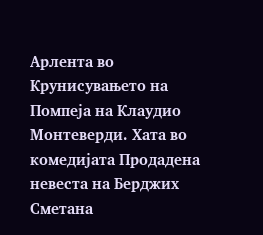Арлента во Крунисувањето на Помпеја на Клаудио Монтеверди. Хата во комедијата Продадена невеста на Берджих Сметана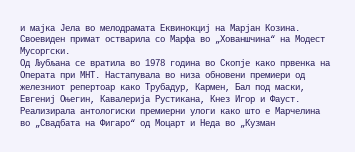и мајка Јела во мелодрамата Еквинокциј на Марјан Козина. Своевиден примат остварила со Марфа во „Хованшчина“ на Модест Мусоргски.
Од Љубљана се вратила во 1978 година во Скопје како првенка на Операта при МНТ. Настапувала во низа обновени премиери од железниот репертоар како Трубадур, Кармен, Бал под маски, Евгениј Оњегин, Кавалерија Рустикана, Кнез Игор и Фауст. Реализирала антологиски премиерни улоги како што е Марчелина во „Свадбата на Фигаро“ од Моцарт и Неда во „Кузман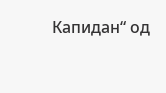Капидан“ од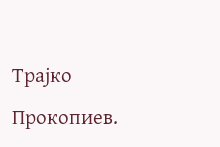Трајко Прокопиев.